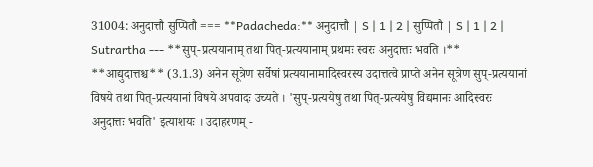31004: अनुदात्तौ सुप्पितौ === **Padacheda:** अनुदात्तौ | S | 1 | 2 | सुप्पितौ | S | 1 | 2 | Sutrartha --- **सुप्-प्रत्ययानाम् तथा पित्-प्रत्ययानाम् प्रथमः स्वरः अनुदात्तः भवति ।** **आद्युदात्तश्च** (3.1.3) अनेन सूत्रेण सर्वेषां प्रत्ययानामादिस्वरस्य उदात्तत्वे प्राप्ते अनेन सूत्रेण सुप्-प्रत्ययानां विषये तथा पित्-प्रत्ययानां विषये अपवादः उच्यते । 'सुप्-प्रत्ययेषु तथा पित्-प्रत्ययेषु विद्यमानः आदिस्वरः अनुदात्तः भवति' इत्याशयः । उदाहरणम् -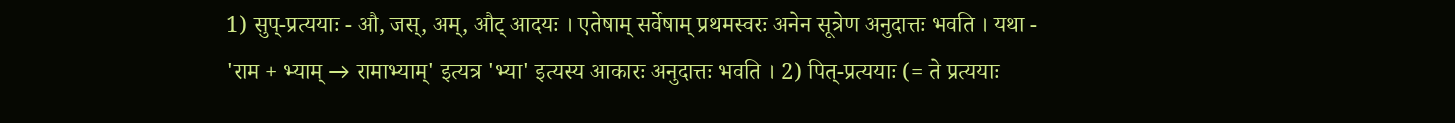1) सुप्-प्रत्ययाः - औ, जस्, अम्, औट् आदयः । एतेषाम् सर्वेषाम् प्रथमस्वरः अनेन सूत्रेण अनुदात्तः भवति । यथा - 'राम + भ्याम् → रामाभ्याम्' इत्यत्र 'भ्या' इत्यस्य आकारः अनुदात्तः भवति । 2) पित्-प्रत्ययाः (= ते प्रत्ययाः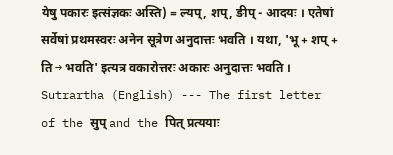येषु पकारः इत्संज्ञकः अस्ति) = ल्यप्, शप्, ङीप् - आदयः । एतेषां सर्वेषां प्रथमस्वरः अनेन सूत्रेण अनुदात्तः भवति । यथा, 'भू + शप् + ति → भवति' इत्यत्र वकारोत्तरः अकारः अनुदात्तः भवति । Sutrartha (English) --- The first letter of the सुप् and the पित् प्रत्ययाः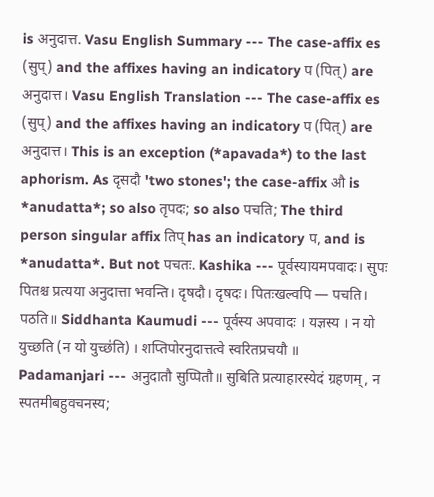is अनुदात्त. Vasu English Summary --- The case-affix es (सुप्) and the affixes having an indicatory प (पित्) are अनुदात्त। Vasu English Translation --- The case-affix es (सुप्) and the affixes having an indicatory प (पित्) are अनुदात्त। This is an exception (*apavada*) to the last aphorism. As दृसदौ 'two stones'; the case-affix औ is *anudatta*; so also तृपदः; so also पचति; The third person singular affix तिप् has an indicatory प, and is *anudatta*. But not पचतः. Kashika --- पूर्वस्यायमपवादः। सुपः पितश्च प्रत्यया अनुदात्ता भवन्ति। दृषदौ। दृषदः। पितःखल्वपि — पचति। पठति॥ Siddhanta Kaumudi --- पूर्वस्य अपवादः । यज्ञस्य । न यो युच्छति (न यो युच्छ॑ति) । शप्तिपोरनुदात्तत्वे स्वरितप्रचयौ ॥ Padamanjari --- अनुदातौ सुप्पितौ॥ सुबिति प्रत्याहारस्येदं ग्रहणम्, न स्पतमीबहुवचनस्य;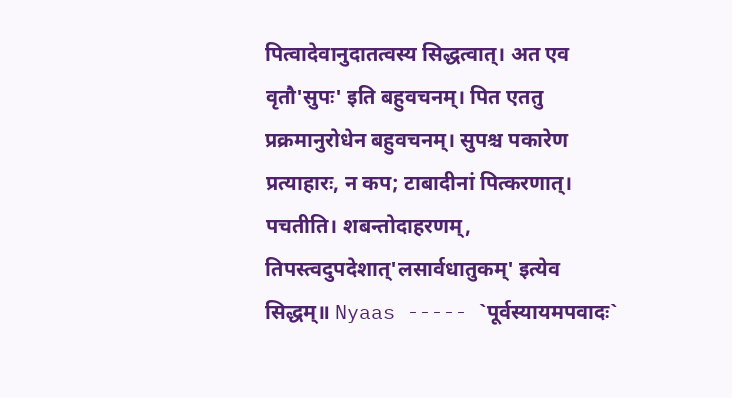पित्वादेवानुदातत्वस्य सिद्धत्वात्। अत एव वृतौ'सुपः' इति बहुवचनम्। पित एततु प्रक्रमानुरोधेन बहुवचनम्। सुपश्च पकारेण प्रत्याहारः, न कप; टाबादीनां पित्करणात्। पचतीति। शबन्तोदाहरणम्, तिपस्त्वदुपदेशात्'लसार्वधातुकम्' इत्येव सिद्धम्॥ Nyaas ----- `पूर्वस्यायमपवादः`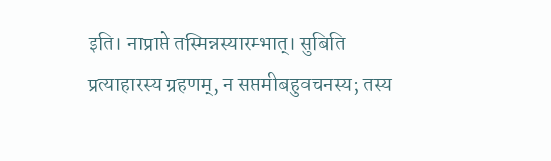इति। नाप्राप्ते तस्मिन्नस्यारम्भात्। सुबिति प्रत्याहारस्य ग्रहणम्, न सप्तमीबहुवचनस्य; तस्य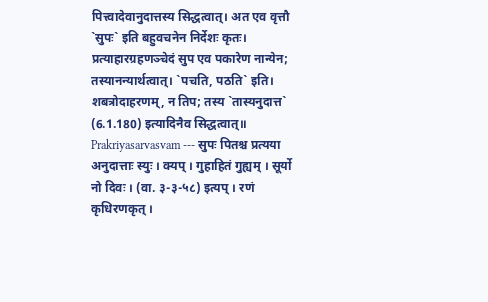पित्त्वादेवानुदात्तस्य सिद्धत्वात्। अत एव वृत्तौ `सुपः` इति बहुवचनेन निर्देशः कृतः। प्रत्याहारग्रहणञ्चेदं सुप एव पकारेण नान्येन; तस्यानन्यार्थत्वात्। `पचति, पठति` इति। शबत्रोदाहरणम्, न तिप; तस्य `तास्यनुदात्त` (6.1.180) इत्यादिनैव सिद्धत्वात्॥ Prakriyasarvasvam --- सुपः पितश्च प्रत्यया अनुदात्ताः स्युः । क्यप् । गुहाहितं गुह्यम् । सूर्यो नो दिवः । (वा. ३-३-५८) इत्यप् । रणं कृधिरणकृत् ।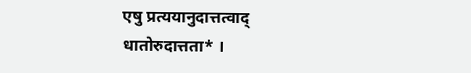एषु प्रत्ययानुदात्तत्वाद् धातोरुदात्तता* ।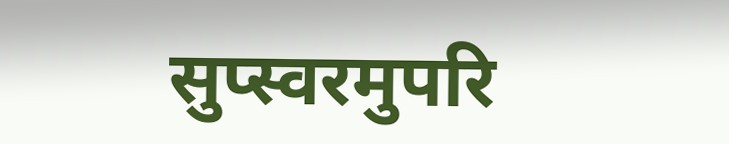सुप्स्वरमुपरि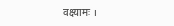वक्ष्यामः ।